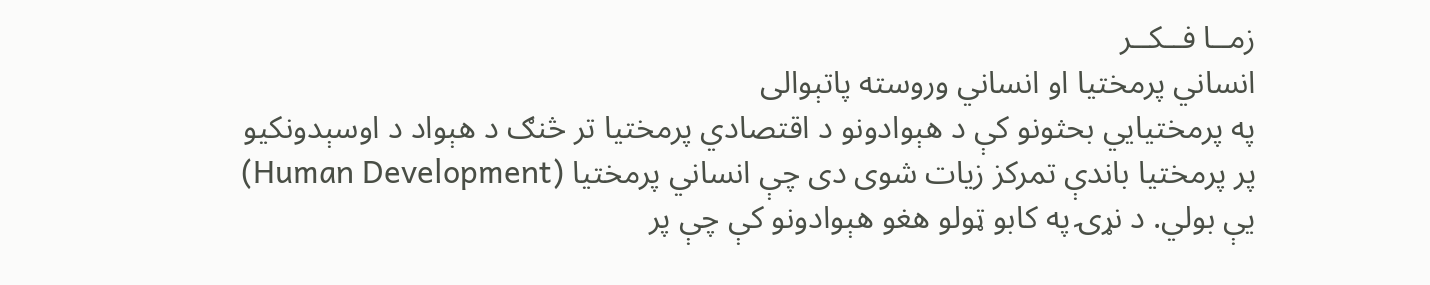زمــا فــکــر
انساني پرمختيا او انساني وروسته پاتېوالی
په پرمختيايي بحثونو کې د هېوادونو د اقتصادي پرمختيا تر څنګ د هېواد د اوسېدونکيو پر پرمختيا باندې تمرکز زيات شوی دی چې انساني پرمختيا (Human Development) یې بولي. د نړۍ په کابو ټولو هغو هېوادونو کې چې پر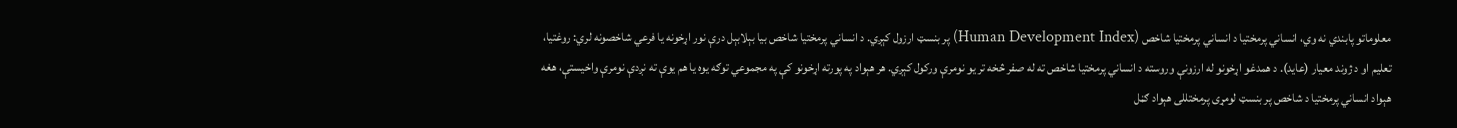معلوماتو پابندي نه وي، انساني پرمختيا د انساني پرمختيا شاخص (Human Development Index) پر بنسټ ارزول کېږي. د انساني پرمختيا شاخص بيا بېلابېل درې نور اړخونه يا فرعي شاخصونه لري: روغتيا، تعليم او د ژوند معيار (عايد). د همدغو اړخونو له ارزونې وروسته د انساني پرمختيا شاخص ته له صفر څخه تر يو نومرې ورکول کېږي. هر هېواد په پورته اړخونو کې په مجموعي توګه يوه يا هم يوې ته نږدې نومرې واخيستې، هغه هېواد انساني پرمختيا د شاخص پر بنسټ لومړی پرمختللی هېواد ګڼل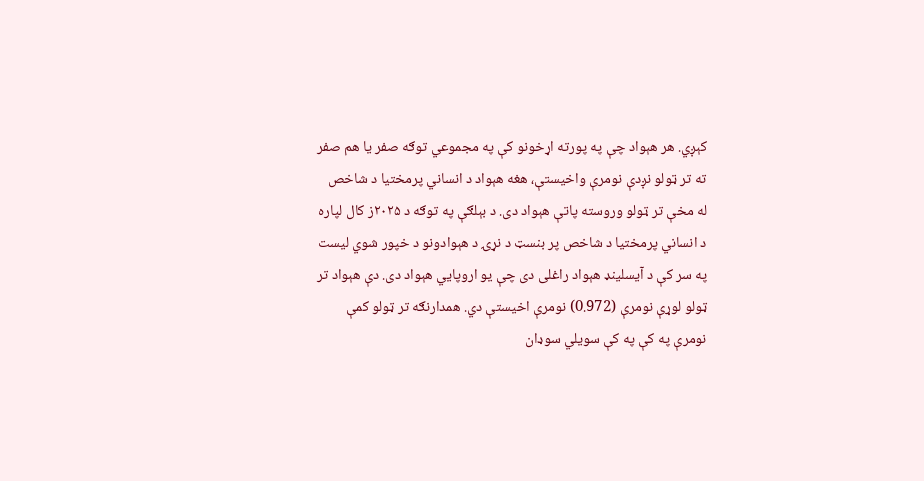کېږي. هر هېواد چې په پورته اړخونو کې په مجموعي توګه صفر یا هم صفر ته تر ټولو نږدې نومرې واخیستې، هغه هېواد د انساني پرمختيا د شاخص له مخې تر ټولو وروسته پاتې هېواد دی. د بېلګې په توګه د ۲۰۲۵ز کال لپاره د انساني پرمختيا د شاخص پر بنسټ د نړۍ د هېوادونو د خپور شوي لیست په سر کې د آیسلینډ هېواد راغلی دی چې يو اروپايي هېواد دی. دې هېواد تر ټولو لوړې نومرې (0.972) نومرې اخيستې دي. همدارنګه تر ټولو کمې نومرې په کې په کې سويلي سوډان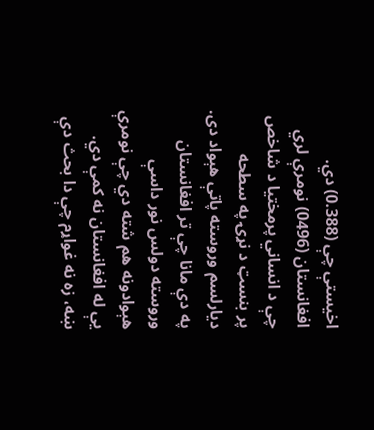اخيستې چې (0.388) دي. افغانستان (0496) نومرې لري چې د انساني پرمختيا د شاخص پر بنسټ د نړۍ په سطحه ديارلسم وروسته پاتې هېواد دی. په دې مانا چې تر افغانستان وروسته دولس نور داسې هېوادونه هم شته دي چې نومرې یې له افغانستان نه کمې دي.
ښه، زه نه غواړم چې دا بحث دې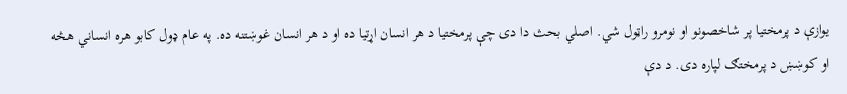یوازې د پرمختيا پر شاخصونو او نومرو راټول شي. اصلي بحث دا دی چې پرمختيا د هر انسان اړتيا ده او د هر انسان غوښتنه ده. په عام ډول کابو هره انساني هڅه او کوښښ د پرمختګ لپاره دی. د دې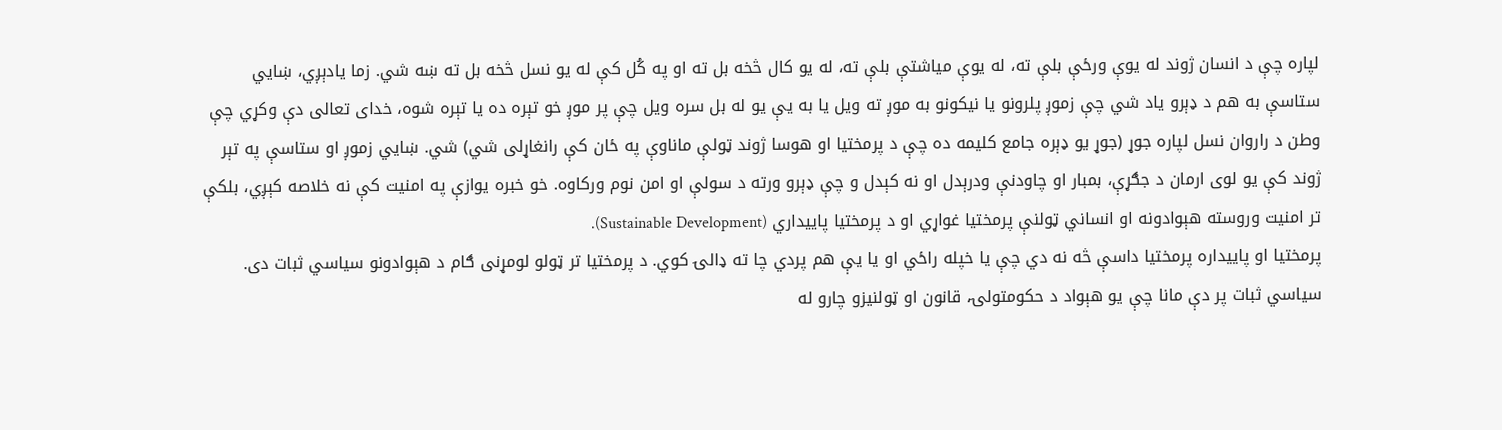لپاره چې د انسان ژوند له یوې ورځې بلې ته، له یوې میاشتې بلې ته، له يو کال څخه بل ته او په کُل کې له يو نسل څخه بل ته ښه شي. زما یادېږي، ښايي ستاسې به هم د ډېرو یاد شي چې زموږ پلرونو يا نیکونو به موږ ته ويل یا به یې یو له بل سره ويل چې پر موږ خو تېره ده يا تېره شوه، خدای تعالی دې وکړي چې وطن د راروان نسل لپاره جوړ (جوړ يو ډېره جامع کلیمه ده چې د پرمختيا او هوسا ژوند ټولې ماناوې په ځان کې رانغاړلی شي) شي. ښايي زموږ او ستاسې په تېر ژوند کې يو لوی ارمان د جګړې، بمبار او چاودنې ودرېدل او نه کېدل و چې ډېرو ورته د سولې او امن نوم ورکاوه. خو خبره یوازې په امنیت کې نه خلاصه کېږي، بلکې تر امنيت وروسته هېوادونه او انساني ټولنې پرمختيا غواړي او د پرمختيا پاييداري (Sustainable Development).
پرمختيا او پاييداره پرمختيا داسې څه نه دي چې يا خپله راځي او يا یې هم پردي چا ته ډالۍ کوي. د پرمختيا تر ټولو لومړنی ګام د هېوادونو سیاسي ثبات دی. سیاسي ثبات پر دې مانا چې يو هېواد د حکومتولۍ، قانون او ټولنیزو چارو له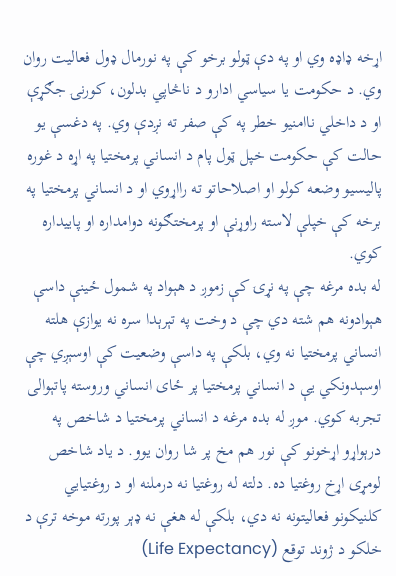اړخه ډاډه وي او په دې ټولو برخو کې په نورمال ډول فعالیت روان وي. د حکومت يا سیاسي ادارو د ناڅاپي بدلون، کورنۍ جګړې او د داخلي ناامنيو خطر په کې صفر ته نږدې وي. په دغسې يو حالت کې حکومت خپل ټول پام د انساني پرمختيا په اړه د غوره پالیسيو وضعه کولو او اصلاحاتو ته رااړوي او د انساني پرمختيا په برخه کې خپلې لاسته راوړنې او پرمختګونه دوامداره او پاييداره کوي.
له بده مرغه چې په نړۍ کې زموږ د هېواد په شمول ځینې داسې هېوادونه هم شته دي چې د وخت په تېرېدا سره نه یوازې هلته انساني پرمختيا نه وي، بلکې په داسې وضعیت کې اوسېږي چې اوسېدونکي یې د انساني پرمختيا پر ځای انساني وروسته پاتېوالی تجربه کوي. موږ له بده مرغه د انساني پرمختيا د شاخص په درېواړو اړخونو کې نور هم مخ پر شا روان یوو. د یاد شاخص لومړی اړخ روغتيا ده. دلته له روغتيا نه درملنه او د روغتيايي کلنیکونو فعالیتونه نه دي، بلکې له هغې نه ډېر پورته موخه ترې د خلکو د ژوند توقع (Life Expectancy)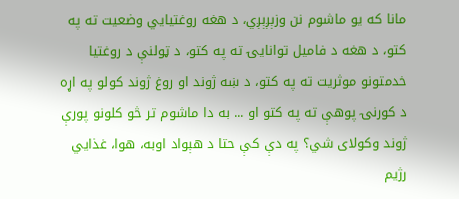مانا که يو ماشوم نن وزېږېږي، د هغه روغتيايي وضعیت ته په کتو، د هغه د فاميل توانايۍ ته په کتو، د ټولنې د روغتيا خدمتونو موثریت ته په کتو، د ښه ژوند او روغ ژوند کولو په اړه د کورنۍ پوهې ته په کتو او ... به دا ماشوم تر څو کلونو پورې ژوند وکولای شي؟ په دې کې حتا د هېواد اوبه، هوا، غذايي رژیم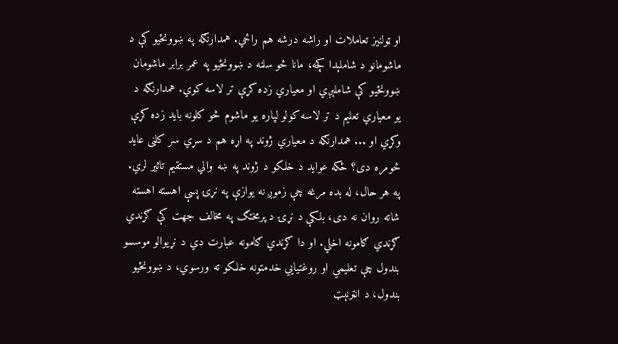او ټولنیز تعاملات او راشه درشه هم راځي. همدارنګه په ښوونځيو کې د ماشومانو د شاملېدا کچه، مانا څو سلنه د ښوونځيو په عمر برابر ماشومان ښوونځيو کې شاملېږي او معیاري زده کړې تر لاسه کوي. همدارنګه د يو معیاري تعلیم د تر لاسه کولو لپاره يو ماشوم څو کلونه باید زده کړې وکړي او ... همدارنګه د معیاري ژوند په اړه هم د سړي سر کلنی عايد څومره دی؟ ځکه عوايد د خلکو د ژوند په ښه والي مستقيم تاثير لري.
په هر حال، له بده مرغه چې زموږ نه یوازې په نړۍ پسې اهسته اهسته شاته روان نه دی، بلکې د نړۍ د پرمختګ په مخالف جهت کې ګړندي ګړندي ګامونه اخلي. او دا ګړندي ګامونه عبارت دي د نړیوالو موسسو بندول چې تعليمي او روغتيايي خدمتونه خلکو ته ورسوي، د ښوونځيو بندول، د انټرنېټ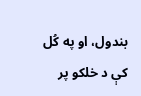بندول، او په کُل کې د خلکو پر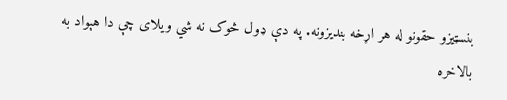بنسټیزو حقونو له هر اړخه بندیزونه. په دې ډول څوک نه شي ویلای چې دا هېواد به بالاخره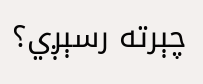چېرته رسېږي؟